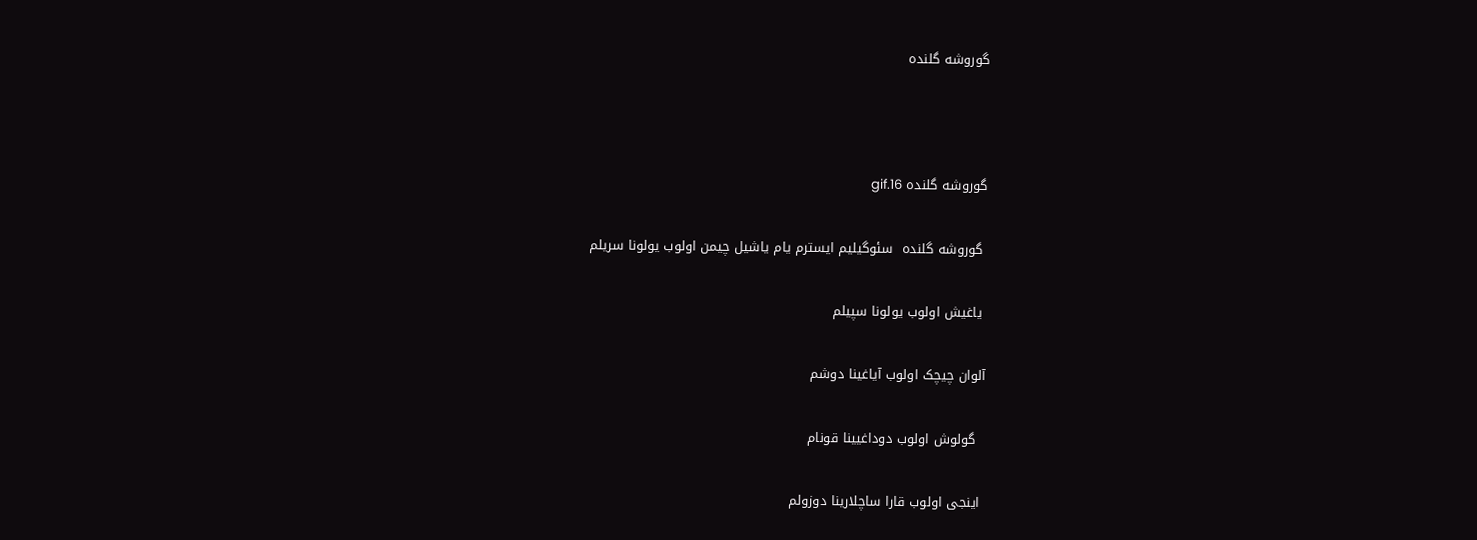گوروشه گلنده



گوروشه گلنده 16.gif

 گوروشه گلنده  سئوگیلیم ایسترم یام یاشیل چیمن اولوب یولونا سریلم

 یاغیش اولوب یولونا سپیلم

آلوان چیچک اولوب آیاغینا دوشم

  گولوش اولوب دوداغیینا قونام

 اینجی اولوب قارا ساچلارینا دوزولم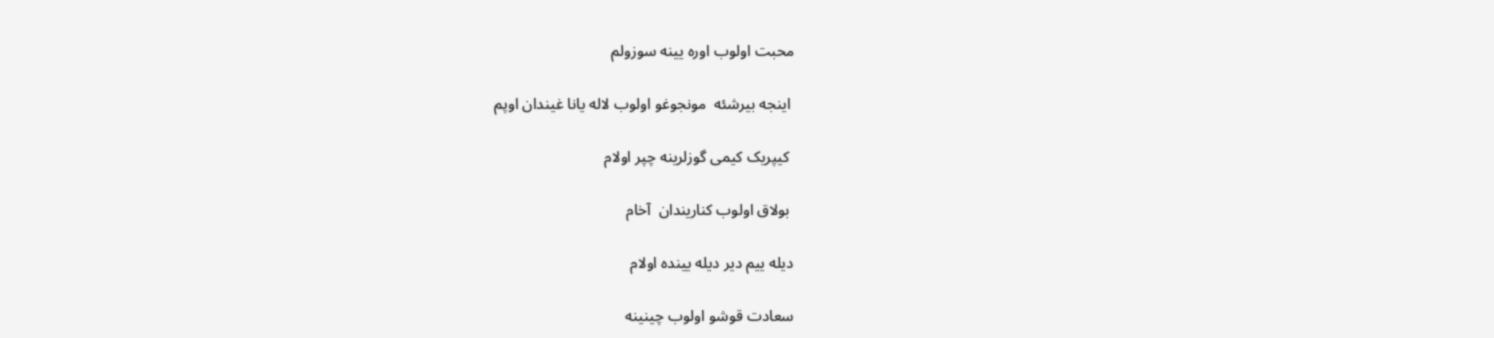محبت اولوب اوره یینه سوزولم

 اینجه بیرشئه  مونجوغو اولوب لاله یانا غیندان اوپم

 کیپریک کیمی گوزلرینه چپر اولام

 بولاق اولوب کناریندان  آخام

دیله ییم دیر دیله یینده اولام

سعادت قوشو اولوب چینینه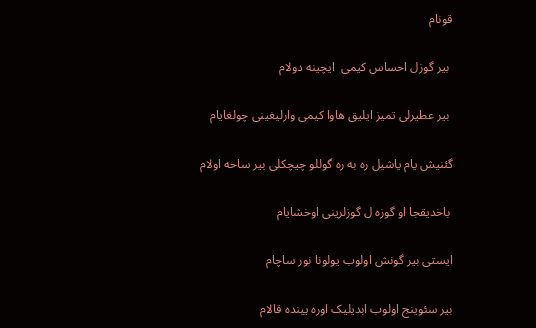قونام

 بیر گوزل احساس کیمی  ایچینه دولام

 بیر عطیرلی تمیز ایلیق هاوا کیمی وارلیغینی چولغایام

گئنیش یام یاشیل ره به ره گوللو چیچکلی بیر ساحه اولام

 باخدیقجا او گوزه ل گوزلرینی اوخشایام

ایستی بیر گونش اولوب یولونا نور ساچام

بیر سئوینج اولوب ابدیلیک اوره یینده قالام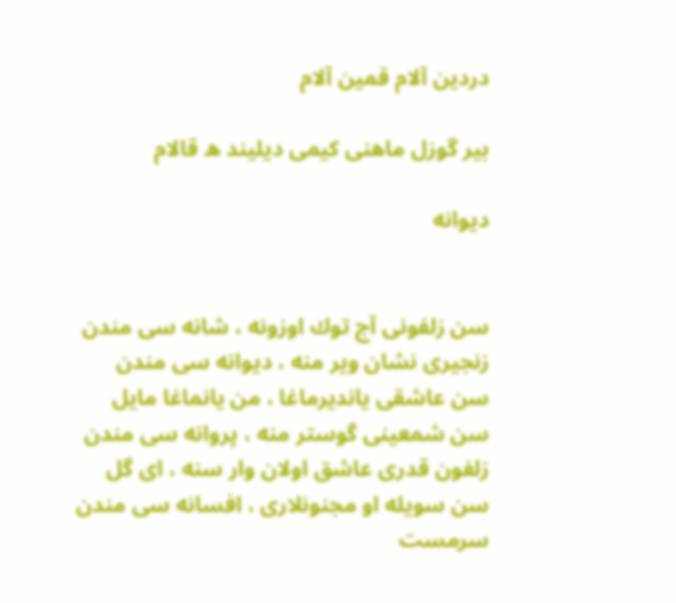دردین آلام قمین آلام

بیر گوزل ماهنی کیمی دیلیند ه قالام

دیوانه


سن زلفونی آچ توك اوزونه ، شانه سی مندن
زنجیری نشان ویر منه ، دیوانه سی مندن
سن عاشقی یاندیرماغا ، من یانماغا مایل
سن شمعینی گوستر منه ، پروانه سی مندن
زلفون قدری عاشق اولان وار سنه ، ای گل
سن سویله او مجنونلاری ، افسانه سی مندن
سرمست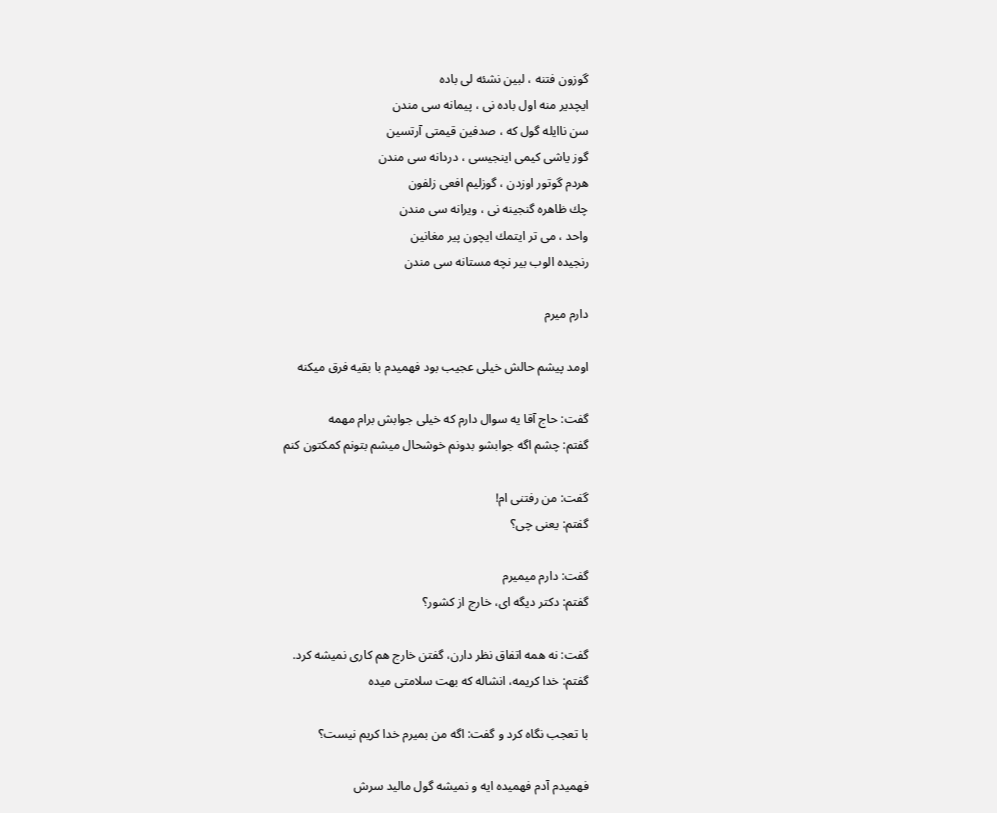گوزون فتنه ، لبین نشئه لی باده
ایچدیر منه اول باده نی ، پیمانه سی مندن
سن ناایله گول كه ، صدفین قیمتی آرتسین
گوز یاشی كیمی اینجیسی ، دردانه سی مندن
هردم گوتور اوزدن ، گوزلیم افعی زلفون
چك ظاهره گنجینه نی ، ویرانه سی مندن
واحد ، می تر ایتمك ایچون پیر مغانین
رنجیده الوب بیر نچه مستانه سی مندن

دارم میرم

اومد پیشم حالش خیلی عجیب بود فهمیدم با بقیه فرق میکنه

گفت: حاج آقا یه سوال دارم که خیلی جوابش برام مهمه
گفتم: چشم اگه جوابشو بدونم خوشحال میشم بتونم کمکتون کنم

گفت: من رفتنی ام!
گفتم: یعنی چی؟

گفت: دارم میمیرم
گفتم: دکتر دیگه ای، خارج از کشور؟

گفت: نه همه اتفاق نظر دارن، گفتن خارج هم کاری نمیشه کرد.
گفتم: خدا کریمه، انشاله که بهت سلامتی میده

با تعجب نگاه کرد و گفت: اگه من بمیرم خدا کریم نیست؟

فهمیدم آدم فهمیده ایه و نمیشه گول مالید سرش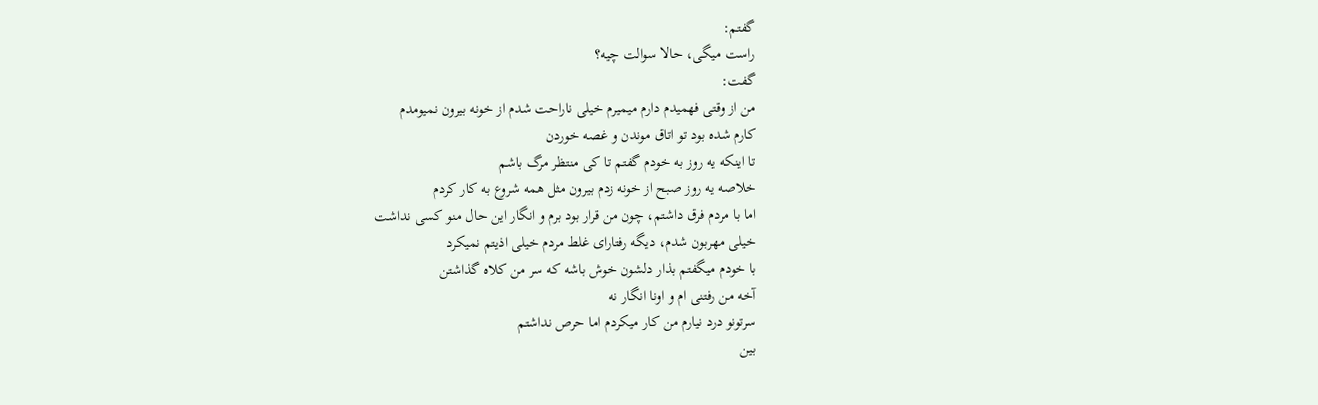گفتم:
راست میگی، حالا سوالت چیه؟
گفت:
من از وقتی فهمیدم دارم میمیرم خیلی ناراحت شدم از خونه بیرون نمیومدم
کارم شده بود تو اتاق موندن و غصه خوردن
تا اینکه یه روز به خودم گفتم تا کی منتظر مرگ باشم
خلاصه یه روز صبح از خونه زدم بیرون مثل همه شروع به کار کردم
اما با مردم فرق داشتم، چون من قرار بود برم و انگار این حال منو کسی نداشت
خیلی مهربون شدم، دیگه رفتارای غلط مردم خیلی اذیتم نمیکرد
با خودم میگفتم بذار دلشون خوش باشه که سر من کلاه گذاشتن
آخه من رفتنی ام و اونا انگار نه
سرتونو درد نیارم من کار میکردم اما حرص نداشتم
بین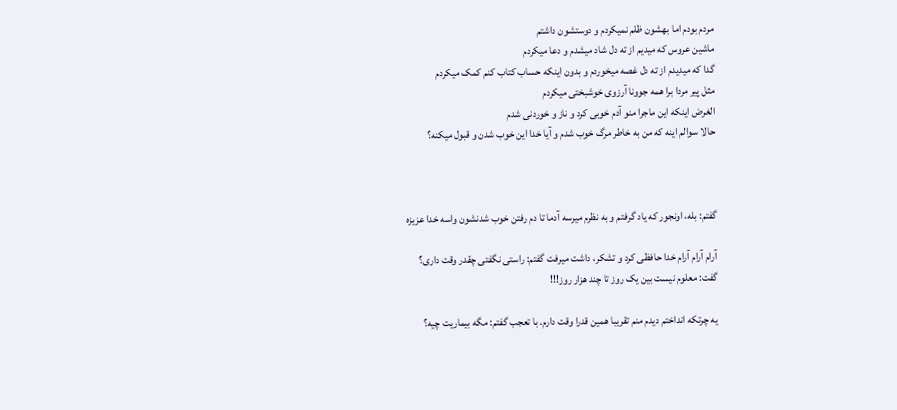مردم بودم اما بهشون ظلم نمیکردم و دوستشون داشتم
ماشین عروس که میدیم از ته دل شاد میشدم و دعا میکردم
گدا که میدیدم از ته دل غصه میخوردم و بدون اینکه حساب کتاب کنم کمک میکردم
مثل پیر مردا برا همه جوونا آرزوی خوشبختی میکردم
الغرض اینکه این ماجرا منو آدم خوبی کرد و ناز و خوردنی شدم
حالا سوالم اینه که من به خاطر مرگ خوب شدم و آیا خدا این خوب شدن و قبول میکنه؟



گفتم: بله، اونجور که یاد گرفتم و به نظرم میرسه آدما تا دم رفتن خوب شدنشون واسه خدا عزیزه

آرام آرام آرام خدا حافظی کرد و تشکر، داشت میرفت گفتم: راستی نگفتی چقدر وقت داری؟
گفت: معلوم نیست بین یک روز تا چند هزار روز!!!

یه چرتکه انداختم دیدم منم تقریبا همین قدرا وقت دارم. با تعجب گفتم: مگه بیماریت چیه؟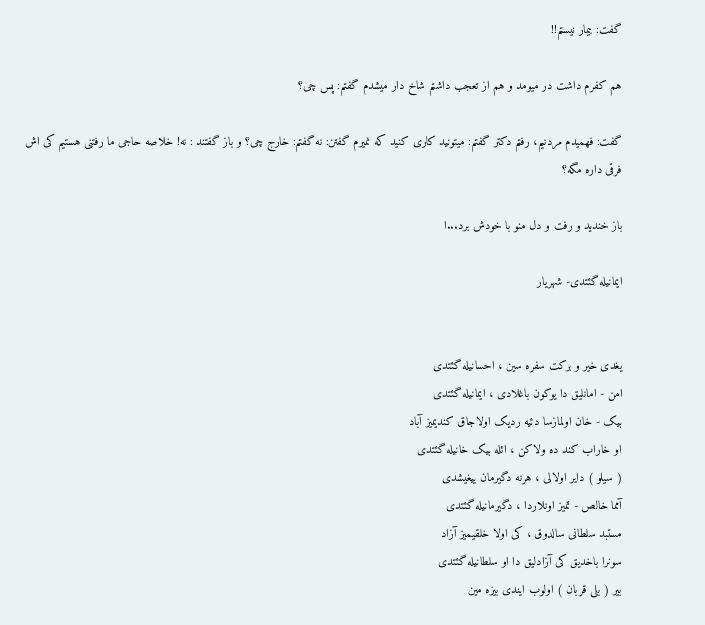گفت: بیمار نیستم!!

هم کفرم داشت در میومد و هم از تعجب داشتم شاخ دار میشدم گفتم: پس چی؟

گفت: فهمیدم مردنیم، رفتم دکتر گفتم: میتونید کاری کنید که نمیرم گفتن: نه گفتم: خارج چی؟ و باز گفتند : نه! خلاصه حاجی ما رفتنی هستیم کی اش فرقی داره مگه؟

باز خندید و رفت و دل منو با خودش برد...ا

ایمانیله گئتدی- شهریار


یغدی خیر و برکت سفره سین ، احسانیله گئتدی
امن - امانلیق دا یوکون باغلادی ، ایمانیله گئتدی
بیک - خان اولمازسا دئیه ردیک اولاجاق کندیمیز آباد
او خاراب کند ده ولاکن ، ائله بیک خانیله گئتدی
( سیلو ) دایر اولالی ، هرنه دگیرمان ییغیشدی
آمما خالص - تمیز اونلاردا ، دگیرمانیله گئتدی
مستبد سلطانی سالدوق ، کی اولا خلقیمیز آزاد
سونرا باخدیق کی آزادلیق دا او سلطانیله گئتدی
بیر ( بلی قربان ) اولوب ایندی بیزه مین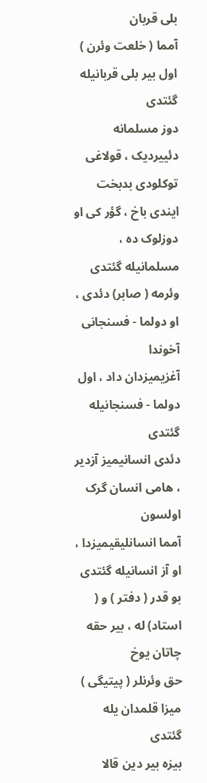بلی قربان
آمما ( خلعت وئرن ) اول بیر بلی قربانیله گئتدی
دوز مسلمانه دئییردیک ، قولاغی توکلودی بدبخت
ایندی باخ ، گؤر کی او دوزلوک ده ، مسلمانیله گئتدی
وئرمه ( صابر) دئدی ، او دولما - فسنجانی آخوندا
آغزیمیزدان داد ، اول دولما - فسنجانیله گئتدی
دئدی انسانیمیز آزدیر ، هامی انسان گرک اولسون
آمما انسانلیقیمیزدا ، او آز انسانیله گئتدی
بو قدر ( دفتر ) و ( استاد) له ، بیر حقه چاتان یوخ
حق وئرنلر ( پیتیگی ) میزا قلمدان یله گئتدی
بیزه بیر دین قالا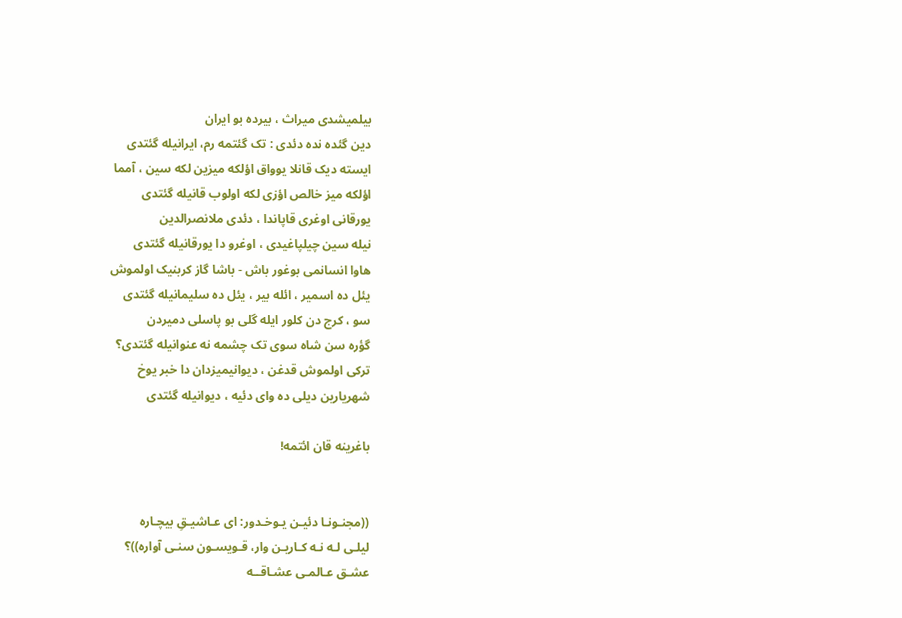بیلمیشدی میراث ، بیرده بو ایران
دین گئده نده دئدی : تک گئتمه رم، ایرانیله گئتدی
ایسته دیک قانلا یوواق اؤلکه میزین لکه سین ، آمما
اؤلکه میز خالص اؤزی لکه اولوب قانیله گئتدی
یورقانی اوغری قاپاندا ، دئدی ملانصرالدین
نیله سین چیلپاغیدی ، اوغرو دا یورقانیله گئتدی
هاوا انسانمی بوغور باش - باشا گاز کربنیک اولموش
یئل ده اسمیر ، ائله بیر ، یئل ده سلیمانیله گئتدی
سو ، کرج دن کلور ایله گلی بو پاسلی دمیردن
گؤره سن شاه سوی تک چشمه نه عنوانیله گئتدی؟
ترکی اولموش قدغن ، دیوانیمیزدان دا خبر یوخ
شهریارین دیلی ده وای دئیه ، دیوانیله گئتدی

باغرینه قان ائتمه!


((مجنـونـا دئیـن یـوخـدور: ای عـاشیـقِ بیچـاره
لیلـی لـه نـه کـاریـن وار، قـویسـون سنـی آواره))؟
عشـق عـالمـی عشـاقــه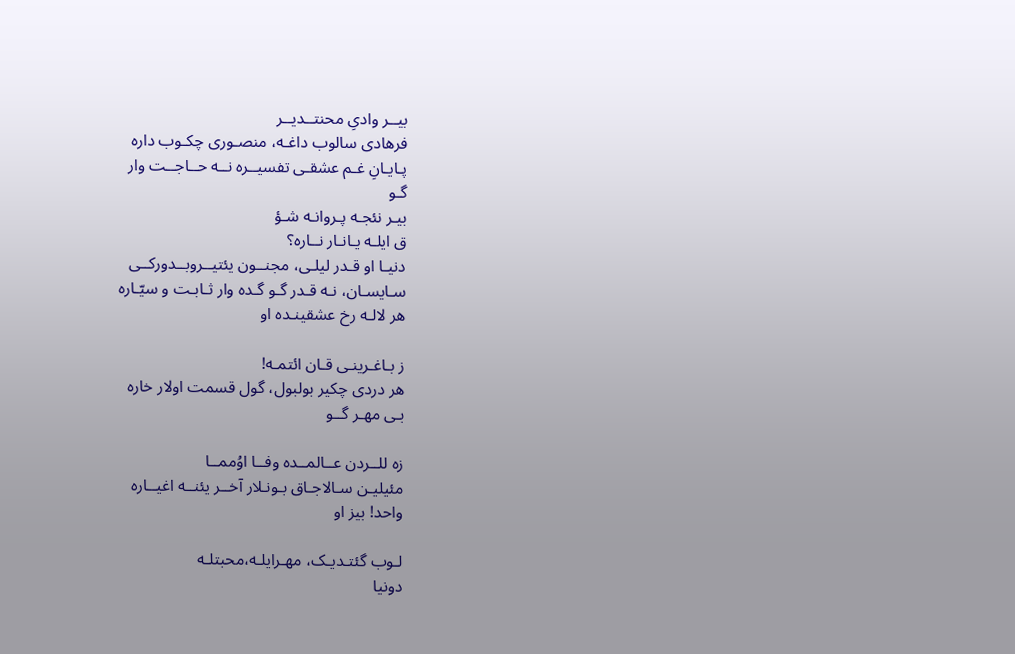بیــر وادیِ محنتــدیــر
فرهادی سالوب داغـه، منصـوری چکـوب داره
پـایـانِ غـم عشقـی تفسیــره نــه حــاجــت وار
گـو
بیـر نئجـه پـروانـه شـؤ
ق ایلـه یـانـار نــاره؟
دنیـا او قـدر لیلـی، مجنــون یئتیــروبــدورکــی
سـایسـان، نـه قـدر گـو گـده وار ثـابـت و سیّـاره
هر لالـه رخ عشقینـده او

ز بـاغـرینـی قـان ائتمـه!
هر دردی چکیر بولبول، گول قسمت اولار خاره
بـی مهـر گــو

زه للــردن عــالمــده وفــا اوُممــا
مئیلیـن سـالاجـاق بـونـلار آخــر یئنــه اغیــاره
واحد! بیز او

لـوب گئتـدیـک، مهـرایلـه،محبتلـه
دونیا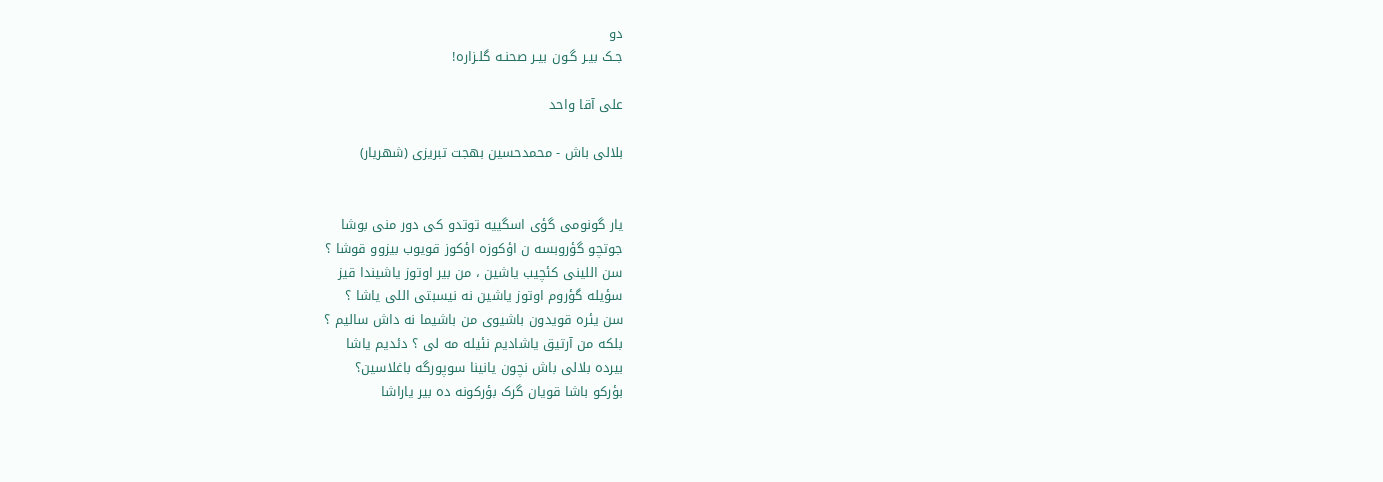دو
جـک بیـر گـون بیـر صحنـه گلـزاره!

علی آقا واحد

بلالی باش - محمدحسین بهجت تبریزی (شهریار)


یار گونومی گؤی اسگییه توتدو کی دور منی بوشا
جوتچو گؤروبسه ن اؤکوزه اؤکوز قویوب بیزوو قوشا ؟
سن اللینی کئچیب یاشین ، من بیر اوتوز یاشیندا قیز
سؤیله گؤروم اوتوز یاشین نه نیسبتی اللی یاشا ؟
سن یئره قویدون باشیوی من باشیما نه داش سالیم ؟
بلکه من آرتیق یاشادیم نئیله مه لی ؟ دئدیم یاشا
بیرده بلالی باش نچون یانینا سوپورگه باغلاسین؟
بؤرکو باشا قویان گرک بؤرکونه ده بیر یاراشا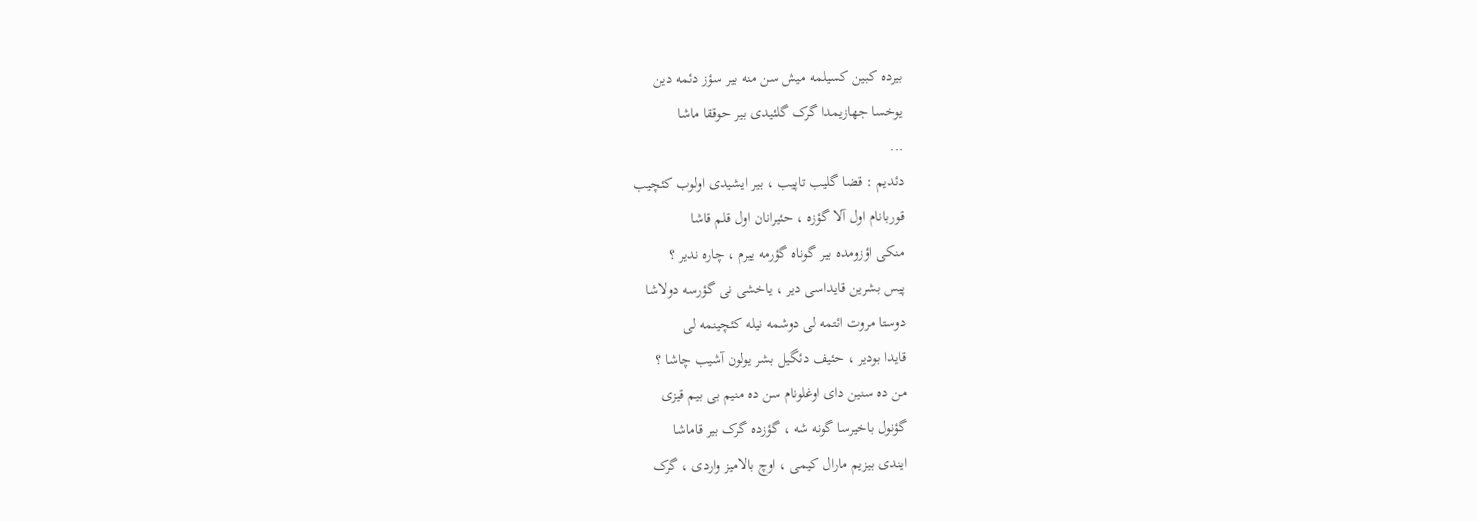بیرده کبین کسیلمه میش سن منه بیر سؤز دئمه دین
یوخسا جهازیمدا گرک گلئیدی بیر حوققا ماشا
...
دئدیم : قضا گلیب تاپیب ، بیر ایشیدی اولوب کئچیب
قوربانام اول آلا گؤزه ، حئیرانان اول قلم قاشا
منکی اؤزومده بیر گوناه گؤرمه ییرم ، چاره ندیر ؟
پیس بشرین قایداسی دیر ، یاخشی نی گؤرسه دولاشا
دوستا مروت ائتمه لی دوشمه نیله کئچینمه لی
قایدا بودیر ، حئیف دئگیل بشر یولون آشیب چاشا ؟
من ده سنین دای اوغلونام سن ده منیم بی بیم قیزی
گؤنول باخیرسا گونه شه ، گؤزده گرک بیر قاماشا
ایندی بیزیم مارال کیمی ، اوچ بالامیز واردی ، گرک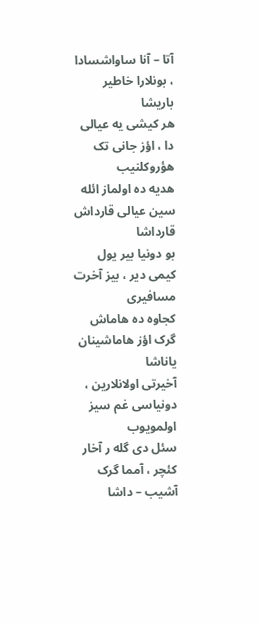آتا – آنا ساواشسادا ، بونلارا خاطیر باریشا
هر کیشی یه عیالی دا ، اؤز جانی تک هؤروکلنیب
هدیه ده اولماز ائله سین عیالی قارداش قارداشا
بو دونیا بیر یول کیمی دیر ، بیز آخرت مسافیری
کجاوه ده هاماش گرک اؤز هاماشینان یاناشا
آخیرتی اولانلارین ، دونیاسی غم سیز اولمویوب
سئل دی گله ر آخار کئچر ، آمما گرک آشیب – داشا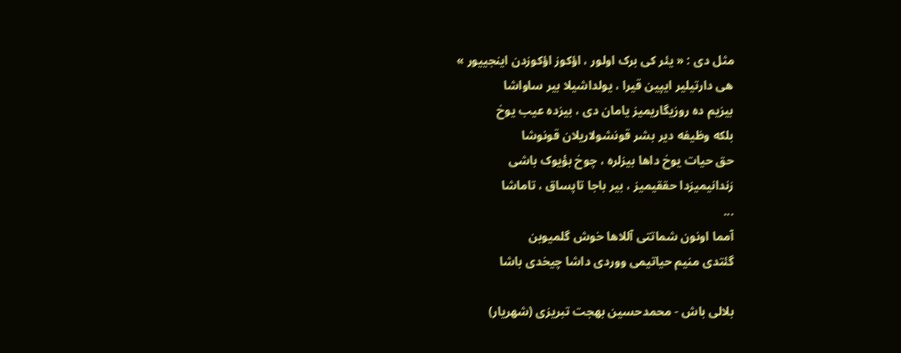مثل دی : « یئر کی برک اولور ، اؤکوز اؤکوزدن اینجییور »
هی دارتیلیر ایپین قیرا ، یولداشیلا بیر ساواشا
بیزیم ده روزیگاریمیز یامان دی ، بیزده عیب یوخ
بلکه وظیفه دیر بشر قونشولاریلان قونوشا
حق حیات یوخ داها بیزلره ، چوخ بؤیوک باشی
زندانیمیزدا حققیمیز ، بیر باجا تاپساق ، تاماشا
...
آمما اونون شماتتی آللاها خوش گلمیوبن
گئتدی منیم حیاتیمی ووردی داشا چیخدی باشا

بلالی باش - محمدحسین بهجت تبریزی (شهریار)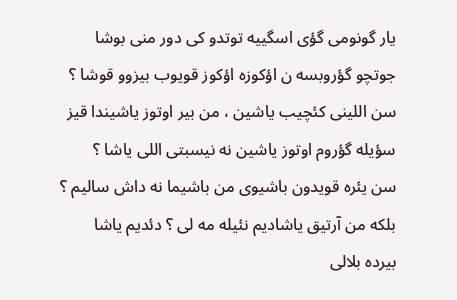یار گونومی گؤی اسگییه توتدو کی دور منی بوشا
جوتچو گؤروبسه ن اؤکوزه اؤکوز قویوب بیزوو قوشا ؟
سن اللینی کئچیب یاشین ، من بیر اوتوز یاشیندا قیز
سؤیله گؤروم اوتوز یاشین نه نیسبتی اللی یاشا ؟
سن یئره قویدون باشیوی من باشیما نه داش سالیم ؟
بلکه من آرتیق یاشادیم نئیله مه لی ؟ دئدیم یاشا
بیرده بلالی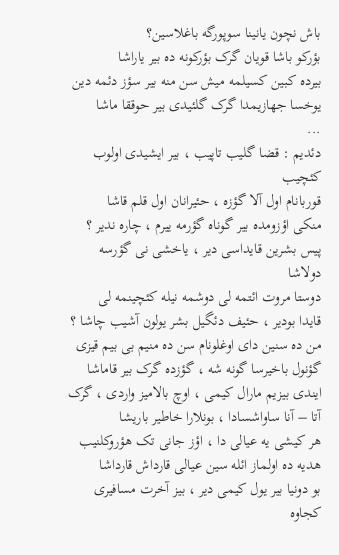باش نچون یانینا سوپورگه باغلاسین؟
بؤرکو باشا قویان گرک بؤرکونه ده بیر یاراشا
بیرده کبین کسیلمه میش سن منه بیر سؤز دئمه دین
یوخسا جهازیمدا گرک گلئیدی بیر حوققا ماشا
...
دئدیم : قضا گلیب تاپیب ، بیر ایشیدی اولوب کئچیب
قوربانام اول آلا گؤزه ، حئیرانان اول قلم قاشا
منکی اؤزومده بیر گوناه گؤرمه ییرم ، چاره ندیر ؟
پیس بشرین قایداسی دیر ، یاخشی نی گؤرسه دولاشا
دوستا مروت ائتمه لی دوشمه نیله کئچینمه لی
قایدا بودیر ، حئیف دئگیل بشر یولون آشیب چاشا ؟
من ده سنین دای اوغلونام سن ده منیم بی بیم قیزی
گؤنول باخیرسا گونه شه ، گؤزده گرک بیر قاماشا
ایندی بیزیم مارال کیمی ، اوچ بالامیز واردی ، گرک
آتا – آنا ساواشسادا ، بونلارا خاطیر باریشا
هر کیشی یه عیالی دا ، اؤز جانی تک هؤروکلنیب
هدیه ده اولماز ائله سین عیالی قارداش قارداشا
بو دونیا بیر یول کیمی دیر ، بیز آخرت مسافیری
کجاوه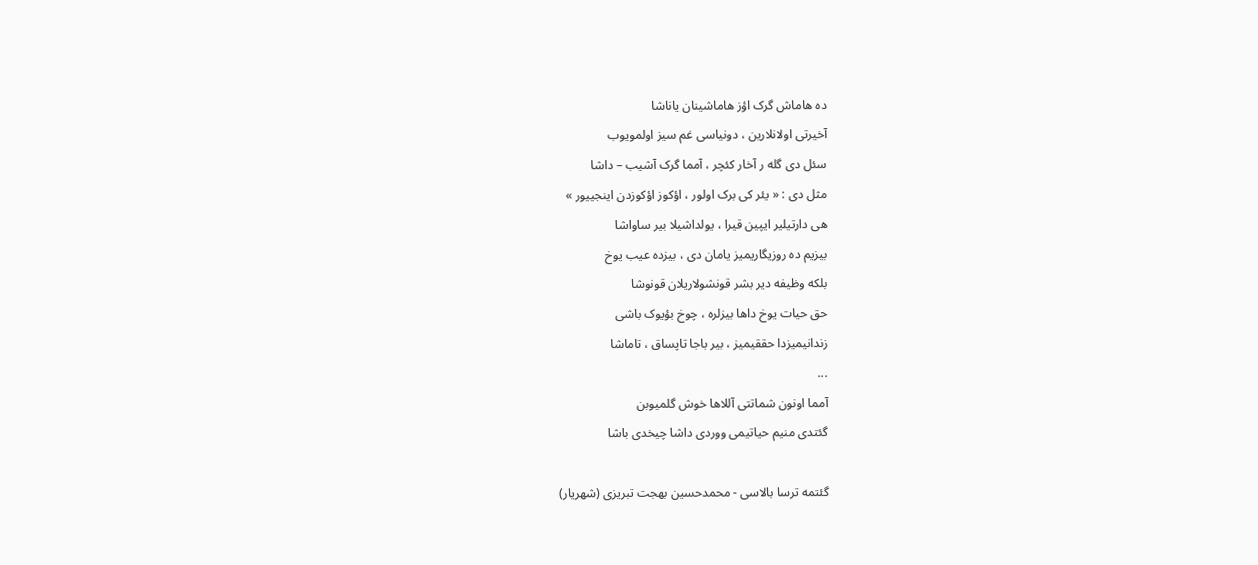ده هاماش گرک اؤز هاماشینان یاناشا
آخیرتی اولانلارین ، دونیاسی غم سیز اولمویوب
سئل دی گله ر آخار کئچر ، آمما گرک آشیب – داشا
مثل دی : « یئر کی برک اولور ، اؤکوز اؤکوزدن اینجییور »
هی دارتیلیر ایپین قیرا ، یولداشیلا بیر ساواشا
بیزیم ده روزیگاریمیز یامان دی ، بیزده عیب یوخ
بلکه وظیفه دیر بشر قونشولاریلان قونوشا
حق حیات یوخ داها بیزلره ، چوخ بؤیوک باشی
زندانیمیزدا حققیمیز ، بیر باجا تاپساق ، تاماشا
...
آمما اونون شماتتی آللاها خوش گلمیوبن
گئتدی منیم حیاتیمی ووردی داشا چیخدی باشا

گئتمه ترسا بالاسی - محمدحسین بهجت تبریزی (شهریار)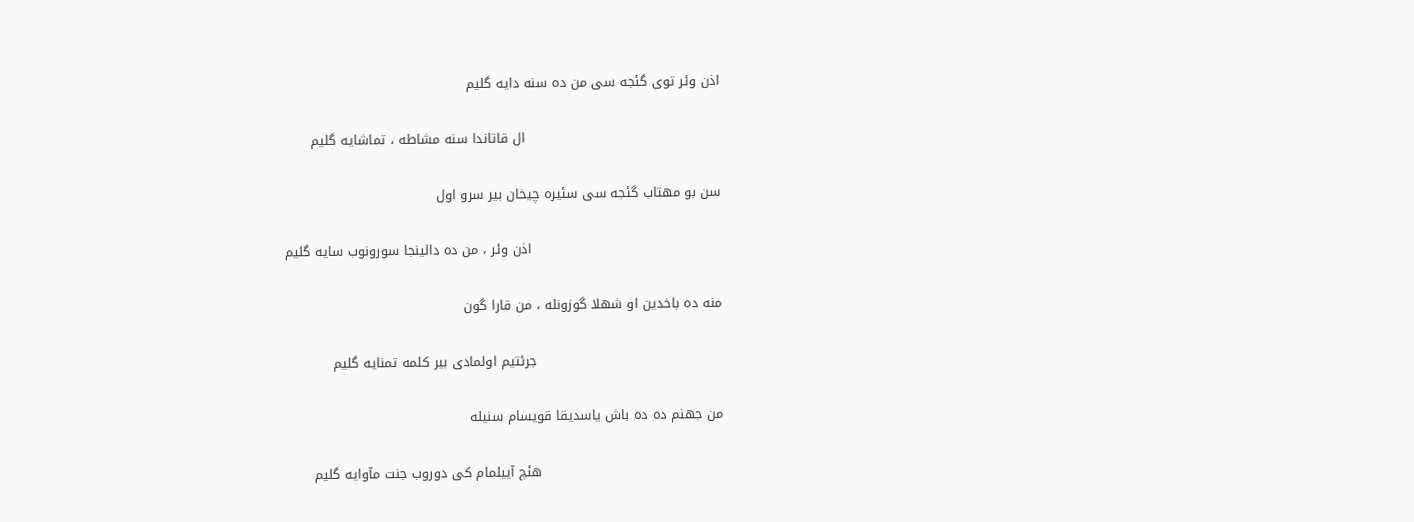اذن وئر توی گئجه سی من ده سنه دایه گلیم

                                            ال قاتاندا سنه مشاطه ، تماشایه گلیم

سن بو مهتاب گئجه سی سئیره چیخان بیر سرو اول

                                           اذن وئر ، من ده دالینجا سورونوب سایه گلیم

منه ده باخدین او شهلا گوزونله ، من قارا گون

                                          جرئتیم اولمادی بیر كلمه تمنایه گلیم

من جهنم ده ده باش یاسدیقا قویسام سنیله

                                         هئچ آییلمام كی دوروب جنت مآوایه گلیم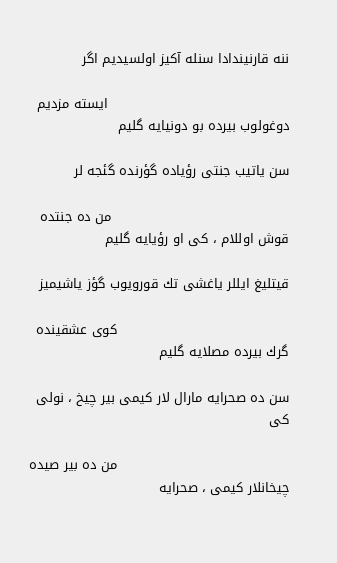ننه قارنیندادا سنله آكیز اولسیدیم اگر

                                         ایسته مزدیم دوغولوب بیرده بو دونیایه گلیم

سن یاتیب جنتی رؤیاده گؤرنده گئجه لر

                                        من ده جنتده قوش اوللام ، كی او رؤیایه گلیم

قیتلیغ ایللر یاغشی تك قورویوب گؤز یاشیمیز

                                       كوی عشقینده گرك بیرده مصلایه گلیم

سن ده صحرایه مارال لار كیمی بیر چیخ ، نولی كی

                                       من ده بیر صیده چیخانلار كیمی ، صحرایه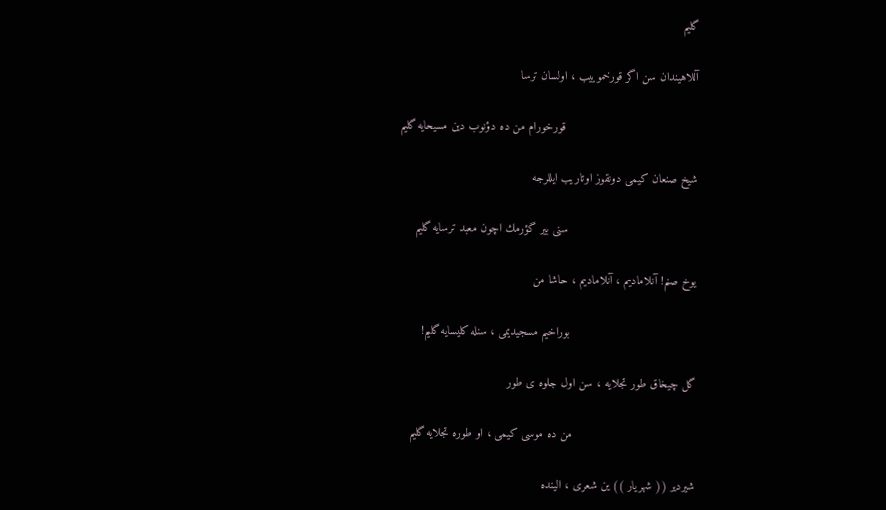گلیم

آللاهیندان سن اگر قورخموییب ، اولسان ترسا

                                      قورخورام من ده دؤنوب دین مسیحایه گلیم

شیخ صنعان كیمی دونقوز اوتاریب ایللرجه

                                     سنی بیر گؤرمك اچون معبد ترسایه گلیم

یوخ صنم! آنلامادیم ، آنلامادیم ، حاشا من

                                    بوراخیم مسجیدیمی ، سنله كلیسایه گلیم!

گل چیخاق طور تجلایه ، سن اول جلوه ی طور

                                   من ده موسی كیمی ، او طوره تجلایه گلیم

شیردیر (( شهریار )) ین شعری ، الینده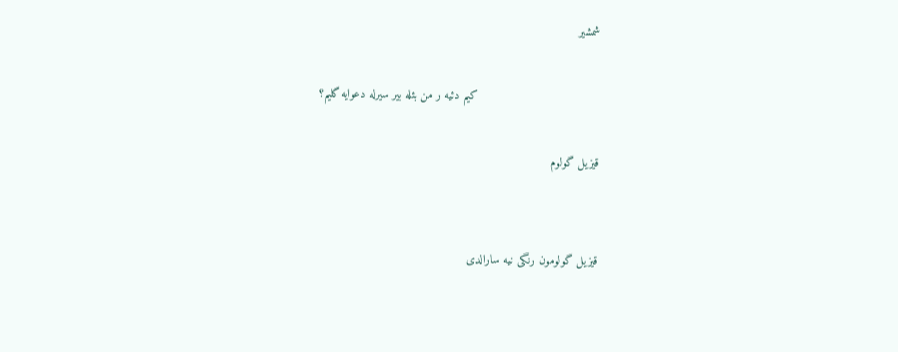شمشیر

                                   كیم دئیه ر من بئله بیر سیرله دعوایه گلیم؟

قیزیل گولوم


قیزیل گولومون رنگی نیه سارالدی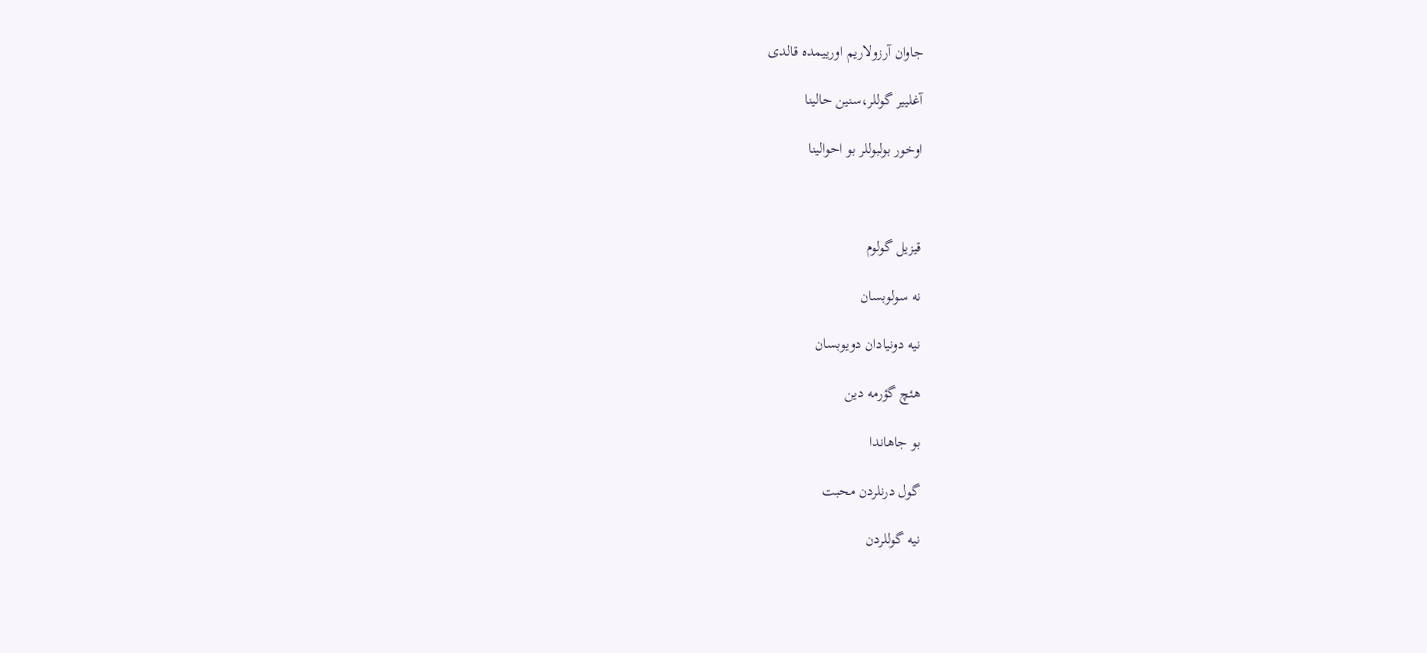جاوان آرزولاریم اورییمده قالدی

آغلییر گوللر،‌سنین حالینا

اوخور بولبوللر بو احوالینا



قیزیل گولوم

نه سولوبسان

نیه دونیادان دویوبسان

هئچ گؤرمه دین

بو جاهاندا

گول درنلردن محبت

نیه گوللردن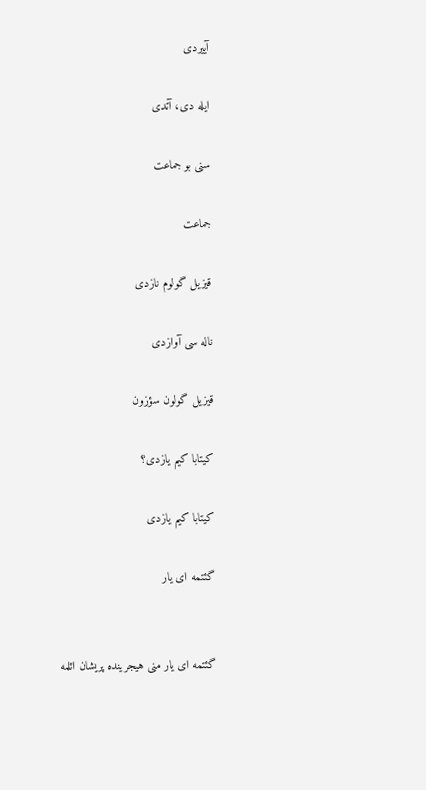آییردی

ایله دی، آتدی

سنی بو جماعت

جماعت

قیزیل گولوم نازدی

ناله سی آوازدی

قیزیل گولون سؤزون

كیتابا كیم یازدی؟

كیتابا كیم یازدی

گئتمه ای یار


گئتمه ای یار منی هیجرینده پریشان ائلمه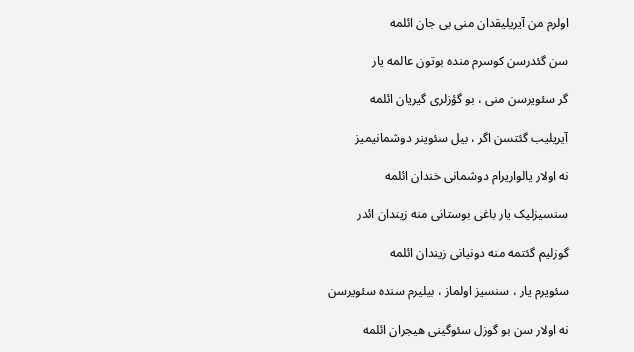اولرم من آیریلیقدان منی بی جان ائلمه

سن گئدرسن کوسرم منده بوتون عالمه یار

گر سئویرسن منی ، بو گؤزلری گیریان ائلمه

آیریلیب گئتسن اگر ، بیل سئوینر دوشمانیمیز

نه اولار یالواریرام دوشمانی خندان ائلمه

سنسیزلیک یار باغی بوستانی منه زیندان ائدر

گوزلیم گئتمه منه دونیانی زیندان ائلمه

سئویرم یار ، سنسیز اولماز ، بیلیرم سنده سئویرسن

نه اولار سن بو گوزل سئوگینی هیجران ائلمه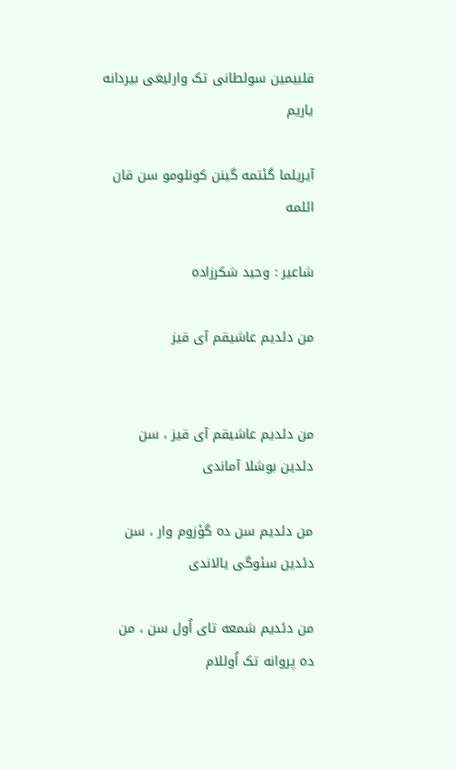قلبیمین سولطانی تک وارلیغی بیردانه یاریم

آیریلما گئتمه گینن کونلومو سن قان ائلمه

شاعیر : وحید شکرزاده

من دئدیم عاشیقم آی قیز


من دئدیم عاشیقم آی قیز ، سن دئدین بوشلا آماندی

من دئدیم سن ده گؤزوم وار ، سن دئدین سئوگی یالاندی

من دئدیم شمعه تای اُول سن ، من ده پروانه تک اُوللام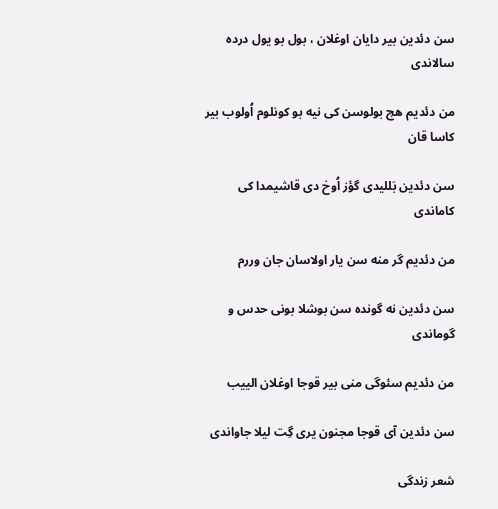سن دئدین بیر دایان اوغلان ، بول بو یول درده سالاندی

من دئدیم هچ بولوسن کی نیه بو کونلوم اُولوب بیر کاسا قان

سن دئدین بَللیدی گؤز اُوخ دی قاشیمدا کی کاماندی

من دئدیم گر منه سن یار اولاسان جان وررم

سن دئدین نه گونده سن بوشلا بونی حدس و گوماندی

من دئدیم سئوگی منی بیر قوجا اوغلان الییب

سن دئدین آی قوجا مجنون یری گِت لیلا جاواندی

شعر زندگی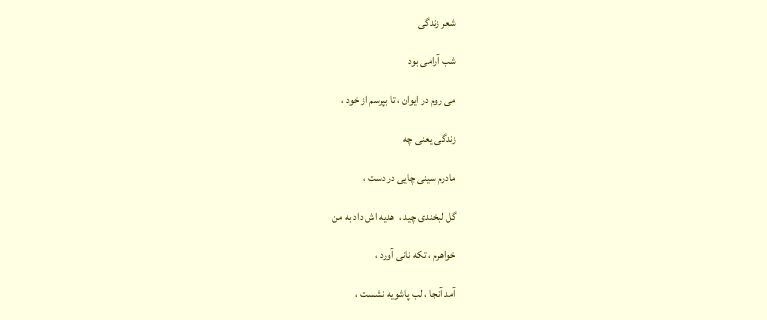شعر زندگی

شب آرامی بود

می روم در ایوان ، تا بپرسم از خود ،

زندگی یعنی چه

مادرم سینی چایی در دست ،

گل لبخندی چید ،  هدیه اش داد به من

خواهرم ، تکه نانی آورد ،

آمد آنجا ، لب پاشویه نشست ،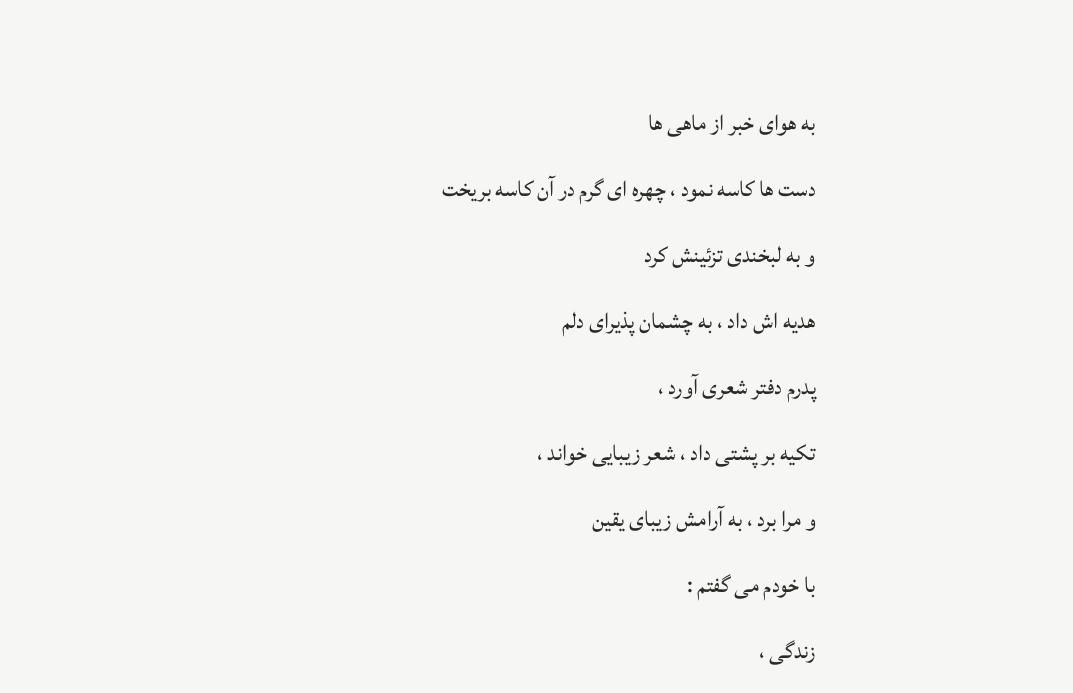به هوای خبر از ماهی ها

دست ها کاسه نمود ، چهره ای گرم در آن کاسه بریخت

و به لبخندی تزئینش کرد

هدیه اش داد ، به چشمان پذیرای دلم

پدرم دفتر شعری آورد ،

تکیه بر پشتی داد ، شعر زیبایی خواند ،

و مرا برد ، به آرامش زیبای یقین

با خودم می گفتم :

زندگی ،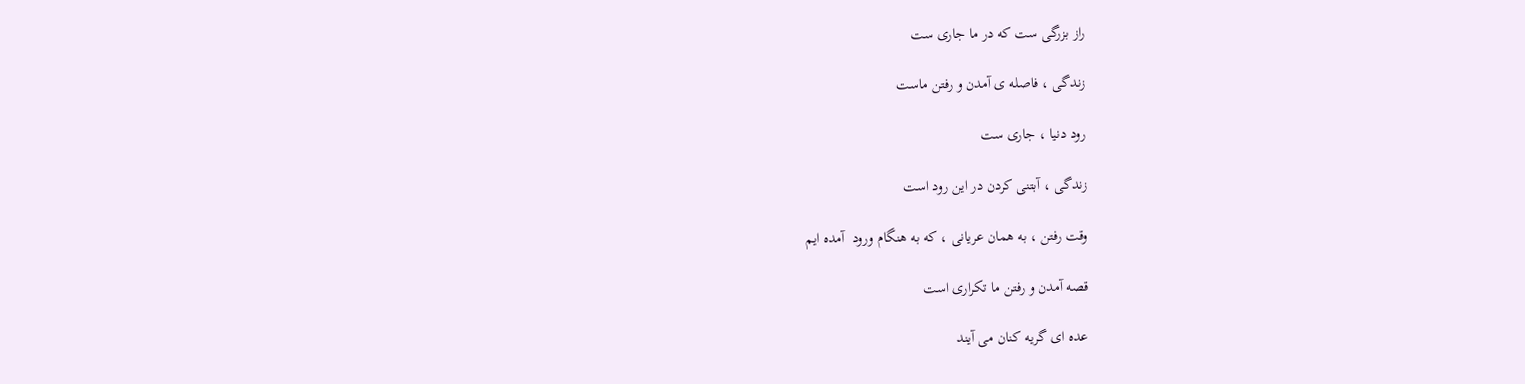راز بزرگی ست که در ما جاری ست

زندگی ، فاصله ی آمدن و رفتن ماست

رود دنیا ، جاری ست

زندگی ، آبتنی کردن در این رود است

وقت رفتن ، به همان عریانی ، که به هنگام ورود  آمده ایم

قصه آمدن و رفتن ما تکراری است

عده ای گریه کنان می آیند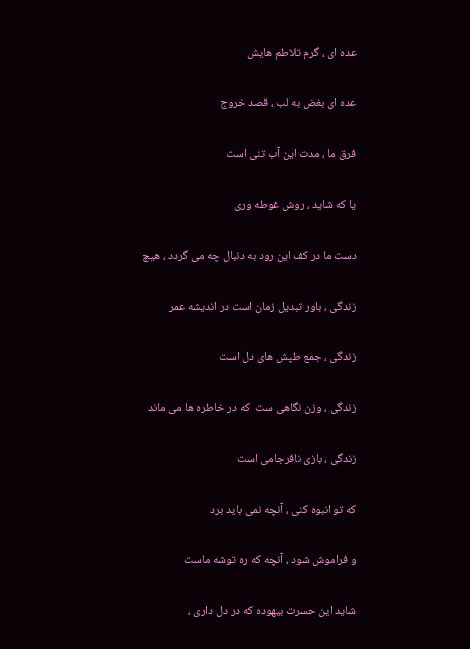عده ای ، گرم تلاطم هایش

عده ای بغض به لب ، قصد خروج

فرق ما ، مدت این آب تنی است

یا که شاید ، روش غوطه وری

دست ما در کف این رود به دنبال چه می گردد ، هیچ

زندگی ، باور تبدیل زمان است در اندیشه عمر

زندگی ، جمع طپش های دل است

زندگی ، وزن نگاهی ست  که در خاطره ها می ماند

زندگی ، بازی نافرجامی است

که تو انبوه کنی ، آنچه نمی باید برد

و فراموش شود ، آنچه که ره توشه ماست

شاید این حسرت بیهوده که در دل داری ،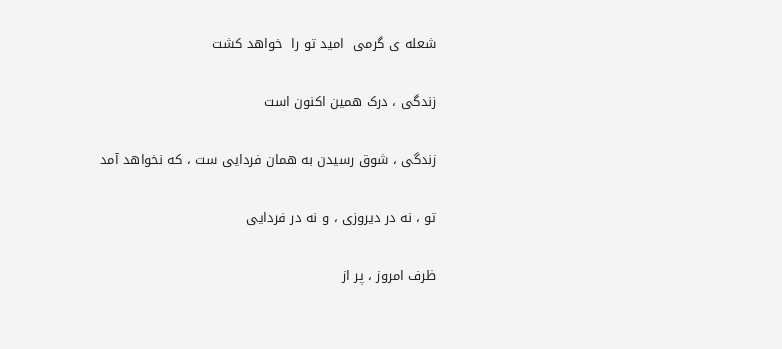شعله ی گرمی  امید تو را  خواهد کشت

زندگی ، درک همین اکنون است

زندگی ، شوق رسیدن به همان فردایی ست ، که نخواهد آمد

تو ، نه در دیروزی ، و نه در فردایی

ظرف امروز ، پر از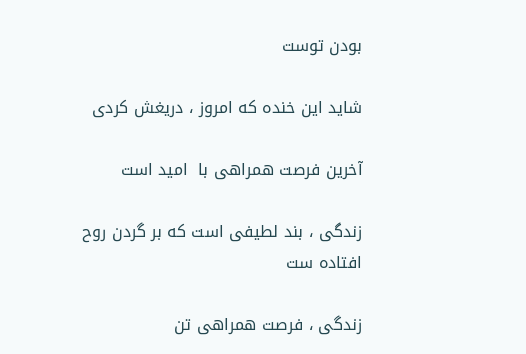بودن توست

شاید این خنده که امروز ، دریغش کردی

آخرین فرصت همراهی با  امید است

زندگی ، بند لطیفی است که بر گردن روح افتاده ست

زندگی ، فرصت همراهی تن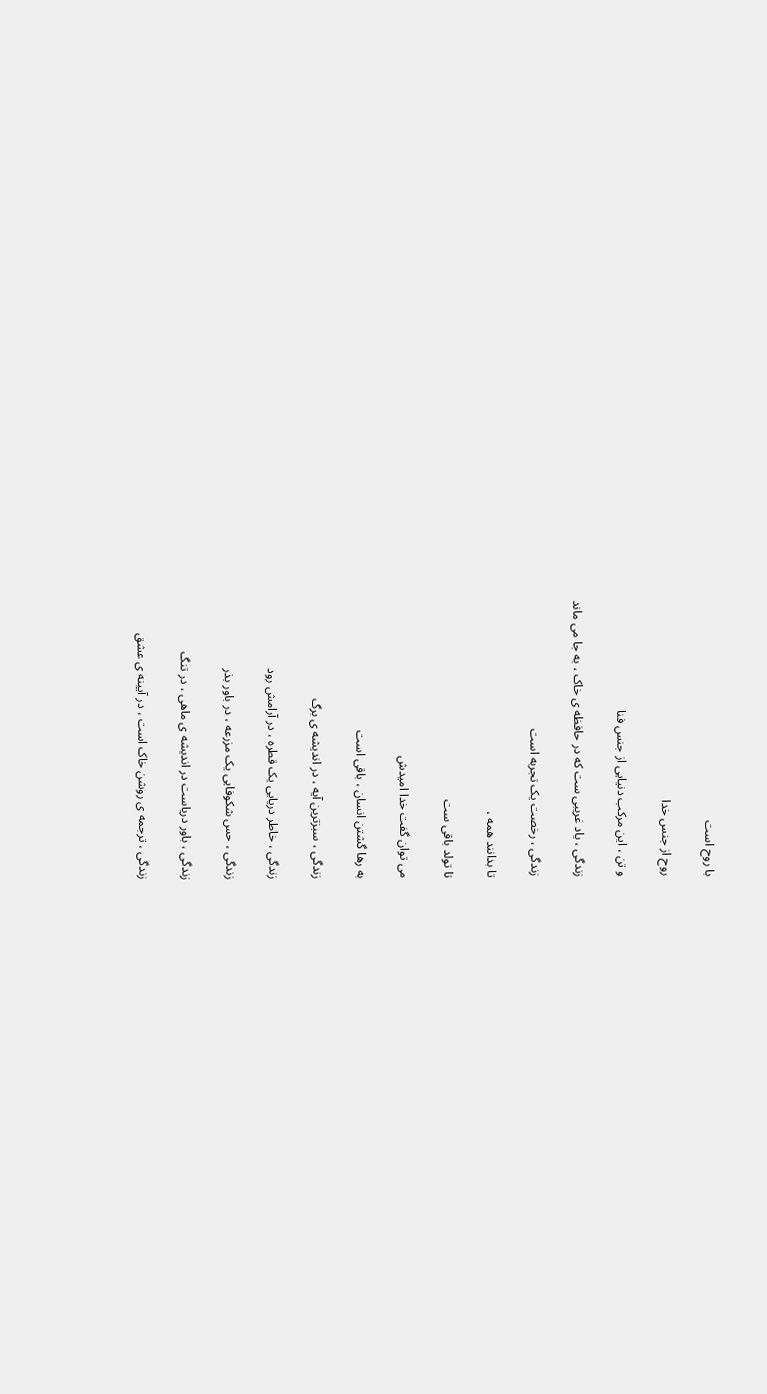با روح است

روح از جنس خدا

و تن ، این مرکب دنیایی از جنس فنا

زندگی ، یاد غریبی ست که در حافظه ی خاک ، به جا می ماند

زندگی ، رخصت یک تجربه است

تا بدانند همه ،

تا تولد باقی ست

می توان گفت خدا امیدش

به رها گشتن انسان ، باقی است

زندگی ، سبزترین آیه ، در اندیشه ی برگ

زندگی ، خاطر دریایی یک قطره ، در آرامش رود

زندگی ، حس شکوفایی یک مزرعه ، در باور بذر

زندگی ، باور دریاست در اندیشه ی ماهی ، در تنگ

زندگی ، ترجمه ی روشن خاک است ، در آیینه ی عشق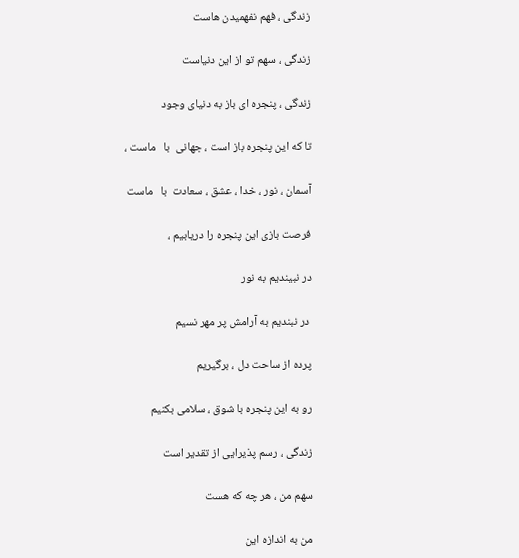زندگی ، فهم نفهمیدن هاست

زندگی ، سهم تو از این دنیاست

زندگی ، پنجره ای باز به دنیای وجود

تا که این پنجره باز است ، جهانی  با   ماست ،

آسمان ، نور ، خدا ، عشق ، سعادت  با   ماست

فرصت بازی این پنجره را دریابیم ،

در نبیندیم به نور

 در نبندیم به آرامش پر مهر نسیم

پرده از ساحت دل ، برگیریم

رو به این پنجره با شوق ، سلامی بکنیم

زندگی ، رسم پذیرایی از تقدیر است

سهم من ، هر چه که هست

من به اندازه این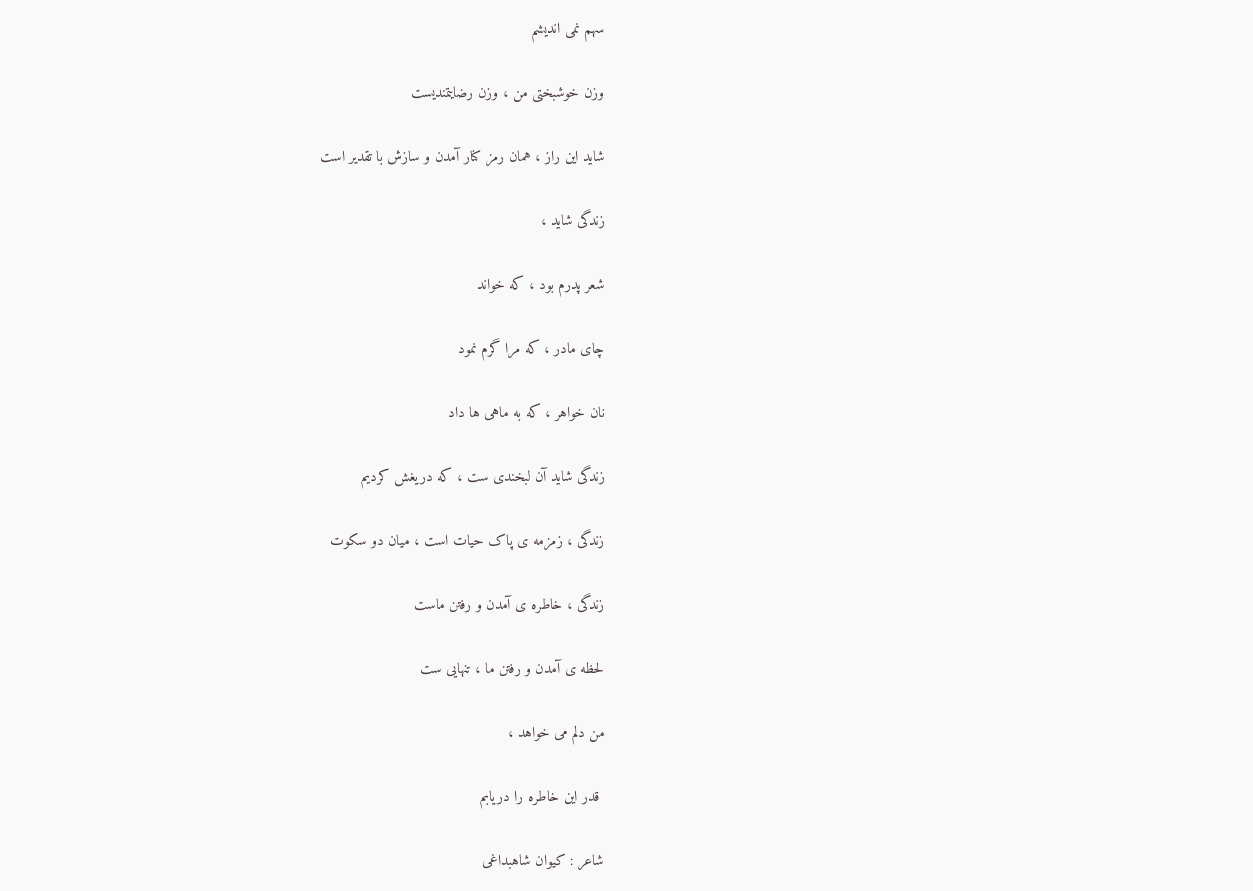سهم نمی اندیشم

وزن خوشبختی من ، وزن رضایتمندیست

شاید این راز ، همان رمز کنار آمدن و سازش با تقدیر است

زندگی شاید ،

شعر پدرم بود ، که خواند

چای مادر ، که مرا گرم نمود

نان خواهر ، که به ماهی ها داد

زندگی شاید آن لبخندی ست ، که دریغش کردیم

زندگی ، زمزمه ی پاک حیات است ، میان دو سکوت

زندگی ، خاطره ی آمدن و رفتن ماست

لحظه ی آمدن و رفتن ما ، تنهایی ست

من دلم می خواهد ،

 قدر این خاطره را دریابم

شاعر : کیوان شاهبداغی